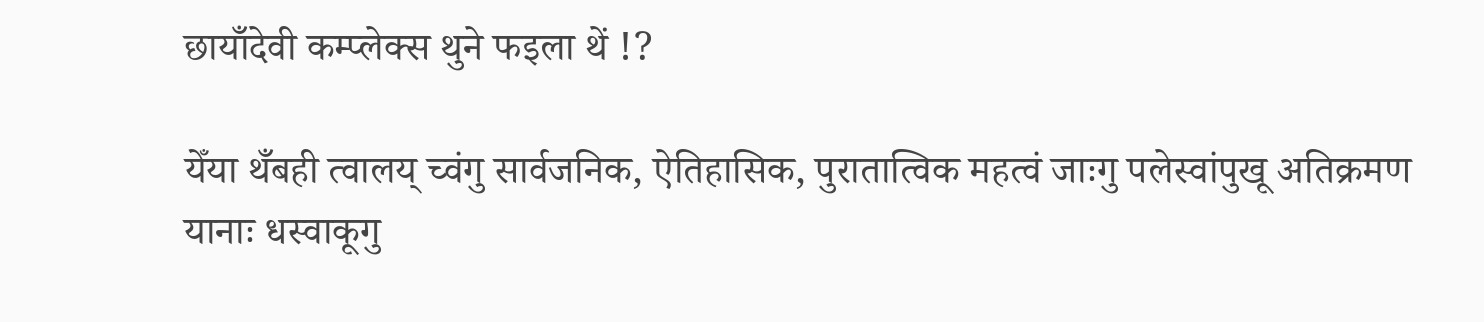छायाँदेवी कम्प्लेक्स थुने फइला थें !?

येँया थँबही त्वालय् च्वंगु सार्वजनिक, ऐतिहासिक, पुरातात्विक महत्वं जाःगु पलेस्वांपुखू अतिक्रमण यानाः धस्वाकूगु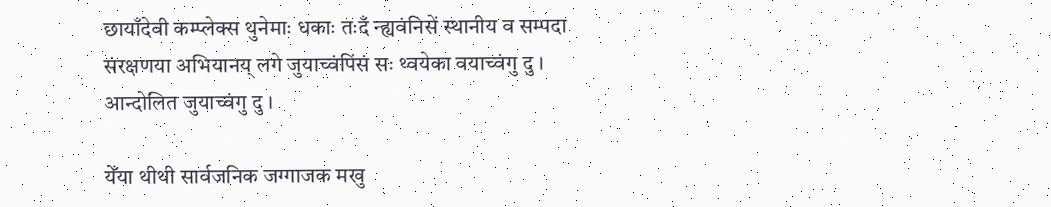छायाँदेवी कम्प्लेक्स थुनेमाः धकाः तःदँ न्ह्यवंनिसें स्थानीय व सम्पदा संरक्षणया अभियानय् लगे जुयाच्वंपिंसं सः थ्वयेका वयाच्वंगु दु । आन्दोलित जुयाच्वंगु दु ।

येँया थीथी सार्वजनिक जग्गाजक मखु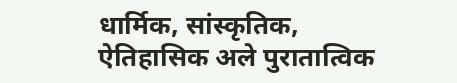धार्मिक, सांस्कृतिक, ऐतिहासिक अले पुरातात्विक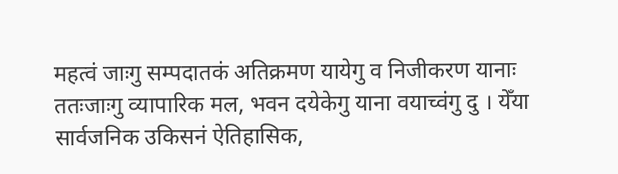महत्वं जाःगु सम्पदातकं अतिक्रमण यायेगु व निजीकरण यानाः ततःजाःगु व्यापारिक मल, भवन दयेकेगु याना वयाच्वंगु दु । येँया सार्वजनिक उकिसनं ऐतिहासिक,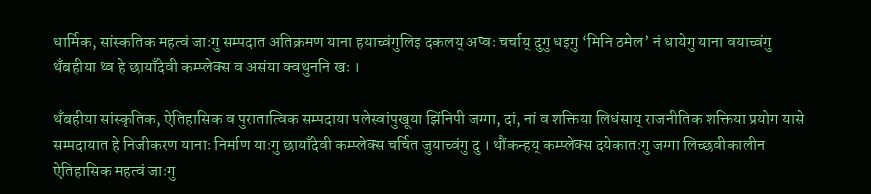धार्मिक, सांस्कतिक महत्वं जाःगु सम्पदात अतिक्रमण याना हयाच्वंगुलिइ दकलय् अप्वः चर्चाय् दुगु धइगु ‘मिनि ठमेल’ नं धायेगु याना वयाच्वंगु थँबहीया थ्व हे छायाँदेवी कम्प्लेक्स व असंया क्वथुननि खः ।

थँबहीया सांस्कृतिक, ऐतिहासिक व पुरातात्विक सम्पदाया पलेस्वांपुखूया झिंनिपी जग्गा, दां, नां व शक्तिया लिधंसाय् राजनीतिक शक्तिया प्रयोग यासे सम्पदायात हे निजीकरण यानाः निर्माण याःगु छायाँदेवी कम्प्लेक्स चर्चित जुयाच्वंगु दु । थौंकन्हय् कम्प्लेक्स दयेकातःगु जग्गा लिच्छवीकालीन ऐतिहासिक महत्वं जाःगु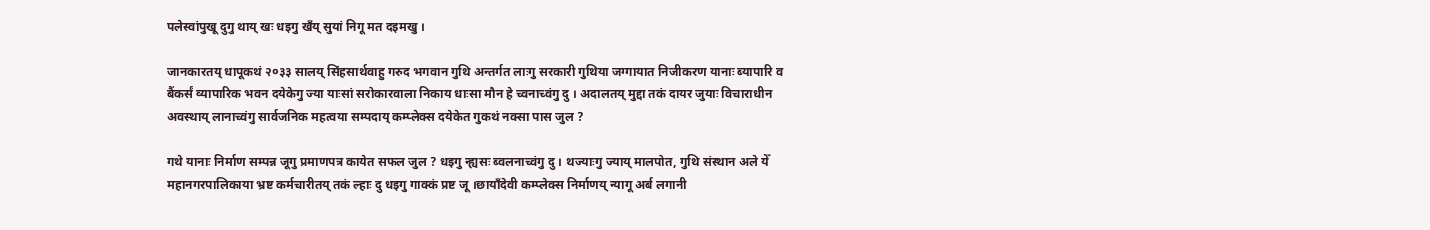पलेस्वांपुखू दुगु थाय् खः धइगु खँय् सुयां निगू मत दइमखु ।

जानकारतय् धापूकथं २०३३ सालय् सिंहसार्थवाहु गरुद भगवान गुथि अन्तर्गत लाःगु सरकारी गुथिया जग्गायात निजीकरण यानाः ब्यापारि व बैंकर्सं व्यापारिक भवन दयेकेगु ज्या याःसां सरोकारवाला निकाय धाःसा मौन हे च्वनाच्वंगु दु । अदालतय् मुद्दा तकं दायर जुयाः विचाराधीन अवस्थाय् लानाच्वंगु सार्वजनिक महत्वया सम्पदाय् कम्प्लेक्स दयेकेत गुकथं नक्सा पास जुल ?

गथे यानाः निर्माण सम्पन्न जूगु प्रमाणपत्र कायेत सफल जुल ? धइगु न्ह्यसः ब्वलनाच्वंगु दु । थज्याःगु ज्याय् मालपोत, गुथि संस्थान अले येँ महानगरपालिकाया भ्रष्ट कर्मचारीतय् तकं ल्हाः दु धइगु गाक्कं प्रष्ट जू ।छायाँदेवी कम्प्लेक्स निर्माणय् न्यागू अर्ब लगानी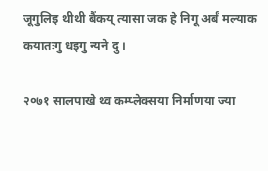जूगुलिइ थीथी बैंकय् त्यासा जक हे निगू अर्बं मल्याक कयातःगु धइगु न्यने दु ।

२०७१ सालपाखे थ्व कम्प्लेक्सया निर्माणया ज्या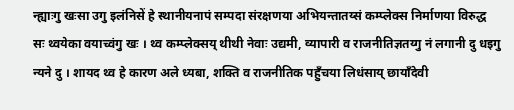न्ह्याःगु खःसा उगु इलंनिसें हे स्थानीयनापं सम्पदा संरक्षणया अभियन्तातय्सं कम्प्लेक्स निर्माणया विरुद्ध सः थ्वयेका वयाच्वंगु खः । थ्व कम्प्लेक्सय् थीथी नेवाः उद्यमी, व्यापारी व राजनीतिज्ञतय्गु नं लगानी दु धइगु न्यने दु । शायद थ्व हे कारण अले ध्यबा, शक्ति व राजनीतिक पहुँचया लिधंसाय् छायाँदेवी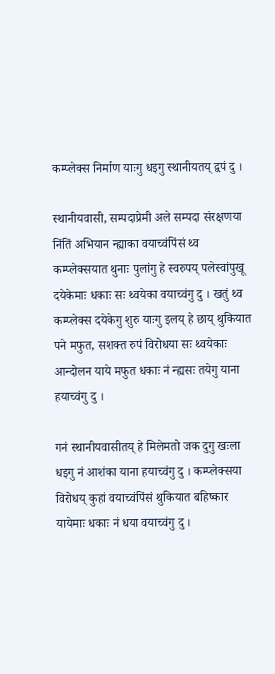कम्प्लेक्स निर्माण याःगु धइगु स्थानीयतय् द्वपं दु ।

स्थानीयवासी, सम्पदाप्रेमी अले सम्पदा संरक्षणया निंतिं अभियान न्ह्याका वयाच्वंपिंसं थ्व कम्प्लेक्सयात थुनाः पुलांगु हे स्वरुपय् पलेस्वांपुखू दयेकेमाः धकाः सः थ्वयेका वयाच्वंगु दु । खतुं थ्व कम्प्लेक्स दयेकेगु शुरु याःगु इलय् हे छाय् थुकियात पने मफुत, सशक्त रुपं विरोधया सः थ्वयेकाः आन्दोलन याये मफुत धकाः नं न्ह्यसः तयेगु याना हयाच्वंगु दु ।

गनं स्थानीयवासीतय् हे मिलेमतो जक दुगु खःला धइगु नं आशंका याना हयाच्वंगु दु । कम्प्लेक्सया विरोधय् कुहां वयाच्वंपिंसं थुकियात बहिष्कार यायेमाः धकाः नं धया वयाच्वंगु दु ।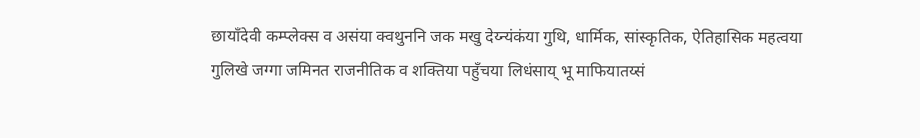छायाँदेवी कम्प्लेक्स व असंया क्वथुननि जक मखु देय्न्यंकंया गुथि, धार्मिक, सांस्कृतिक, ऐतिहासिक महत्वया गुलिखे जग्गा जमिनत राजनीतिक व शक्तिया पहुँचया लिधंसाय् भू माफियातय्सं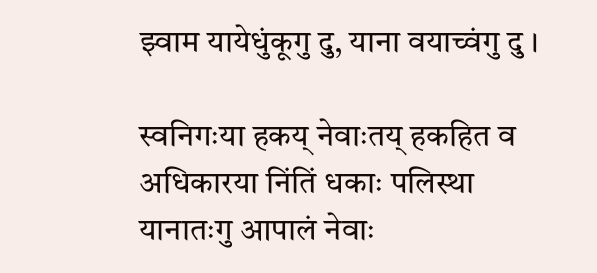झ्वाम यायेधुंकूगु दु, याना वयाच्वंगु दु ।

स्वनिगःया हकय् नेवाःतय् हकहित व अधिकारया निंतिं धकाः पलिस्था यानातःगु आपालं नेवाः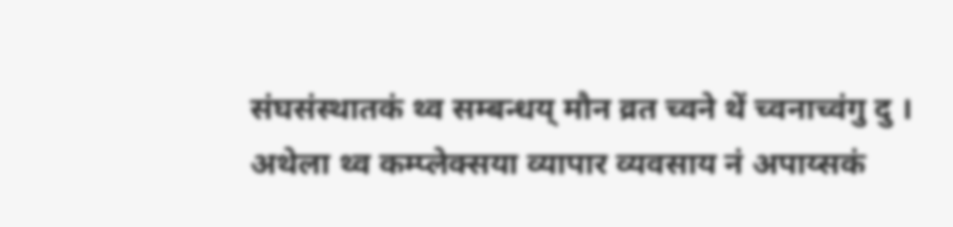संघसंस्थातकं थ्व सम्बन्धय् मौन व्रत च्वने थें च्वनाच्वंगु दु । अथेला थ्व कम्प्लेक्सया व्यापार व्यवसाय नं अपाय्सकं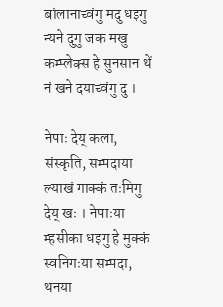बांलानाच्वंगु मदु धइगु न्यने दुगु जक मखु कम्प्लेक्स हे सुनसान थें नं खने दयाच्वंगु दु ।

नेपाः देय् कला, संस्कृति, सम्पदाया ल्याखं गाक्कं तःमिगु देय् खः । नेपाःया म्हसीका धइगु हे मुक्कं स्वनिगःया सम्पदा, थनया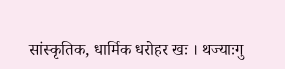सांस्कृतिक, धार्मिक धरोहर खः । थज्याःगु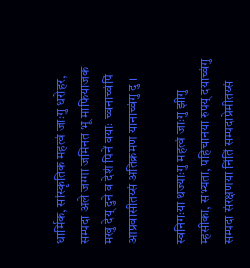धार्मिक, सांस्कृतिक महत्वं जाःगु धरोहर, सम्पदा अले जग्गा जमिनत भू माफियाजक मखु देय् दुने व देशं पिनें वयाः च्वनाच्वंपिं आप्रवासीतय्सं अतिक्रमण यानाच्वंगु दु ।

स्वनिगःया थज्याःगु महत्वं जाःगु झीगु म्हसीका, सभ्यता, पहिचानया रुपय् दयाच्वंगु सम्पदा संरक्षणया निंतिं सम्पदाप्रेमीतय्सं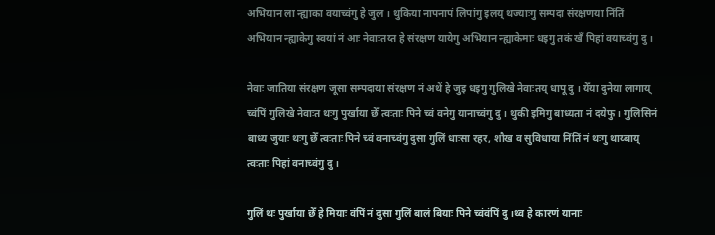अभियान ला न्ह्याका वयाच्वंगु हे जुल । थुकिया नापनापं लिपांगु इलय् थज्याःगु सम्पदा संरक्षणया निंतिं अभियान न्ह्याकेगु स्वयां नं आः नेवाःतय्त हे संरक्षण यायेगु अभियान न्ह्याकेमाः धइगु तकं खँ पिहां वयाच्वंगु दु ।

नेवाः जातिया संरक्षण जूसा सम्पदाया संरक्षण नं अथें हे जुइ धइगु गुलिखे नेवाःतय् धापू दु । येँया दुनेया लागाय् च्वंपिं गुलिखे नेवाःत थःगु पुर्खाया छेँ त्वःताः पिने च्वं वनेगु यानाच्वंगु दु । थुकी इमिगु बाध्यता नं दयेफु । गुलिसिनं बाध्य जुयाः थःगु छेँ त्वःताः पिने च्वं वनाच्वंगु दुसा गुलिं धाःसा रहर, शौख व सुविधाया निंतिं नं थःगु थाय्बाय् त्वःताः पिहां वनाच्वंगु दु ।

गुलिं थः पुर्खाया छेँ हे मियाः वंपिं नं दुसा गुलिं बालं बियाः पिने च्वंवंपिं दु ।थ्व हे कारणं यानाः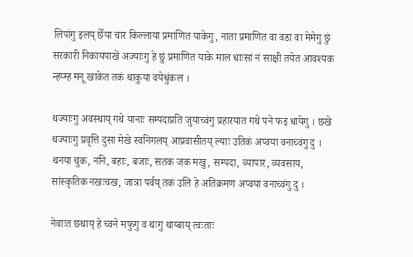लिपांगु इलय् छेँया चार किल्लाया प्रमाणित याकेगु, नाता प्रमाणित वा वडा वा मेमेगु छुं सरकारी निकायपाखें अज्याःगु हे छुं प्रमाणित याके माल धाःसां नं साक्षी तयेत आवश्यक न्हय्म्ह मनू खाकेत तकं थाकुया वयेधुंकल ।

थज्याःगु अवस्थाय् गथे यानाः सम्पदाप्रति जुयाच्वंगु प्रहारयात गथे पने फइ धायेगु । छखे थज्याःगु प्रवृत्ति दुसा मेखे स्वनिगलय् आप्रवासीतय् ल्याः उतिकं अप्वया वनाच्वंगु दु । थनया चुक, ननि, बहाः, बजाः, सतक जक मखु, सम्पदा, व्यापार, व्यवसाय, सांस्कृतिक नखःचख, जात्रा पर्वय् तकं उलि हे अतिक्रमण अप्वया वनाच्वंगु दु ।

नेवाःत छथाय् हे च्वने मफुगु व थःगु थाय्बाय् त्वःताः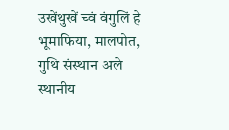उखेंथुखें च्वं वंगुलिं हे भूमाफिया, मालपोत, गुथि संस्थान अले स्थानीय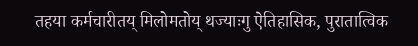तहया कर्मचारीतय् मिलोमतोय् थज्याःगु ऐतिहासिक, पुरातात्विक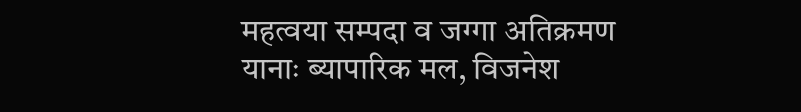महत्वया सम्पदा व जग्गा अतिक्रमण यानाः ब्यापारिक मल, विजनेश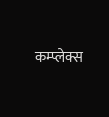कम्प्लेक्स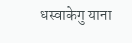धस्वाकेगु याना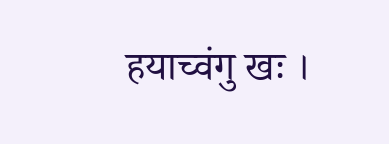हयाच्वंगु खः ।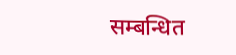सम्बन्धित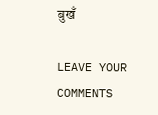बुखँ

LEAVE YOUR COMMENTS